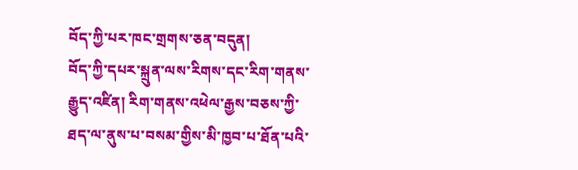བོད་ཀྱི་པར་ཁང་གྲགས་ཅན་བདུན།
བོད་ཀྱི་དཔར་སྐྲུན་ལས་རིགས་དང་རིག་གནས་རྒྱུད་འཛིན། རིག་གནས་འཕེལ་རྒྱས་བཅས་ཀྱི་ཐད་ལ་ནུས་པ་བསམ་གྱིས་མི་ཁྱབ་པ་ཐོན་པའི་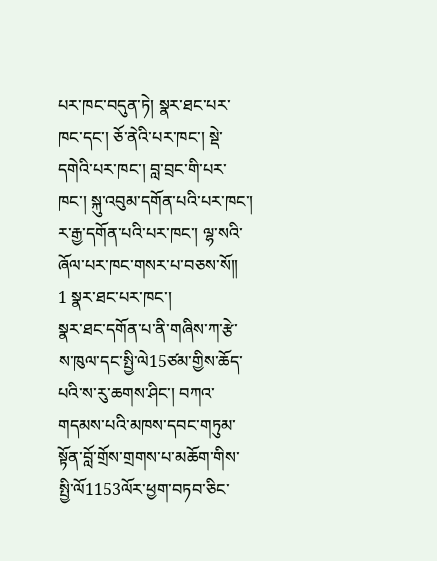པར་ཁང་བདུན་ཏེ། སྣར་ཐང་པར་ཁང་དང་། ཅོ་ནེའི་པར་ཁང་། སྡེ་དགེའི་པར་ཁང་། བླ་བྲང་གི་པར་ཁང་། སྐུ་འབུམ་དགོན་པའི་པར་ཁང་། ར་རྒྱ་དགོན་པའི་པར་ཁང་། ལྷ་སའི་ཞོལ་པར་ཁང་གསར་པ་བཅས་སོ།།
1 སྣར་ཐང་པར་ཁང་།
སྣར་ཐང་དགོན་པ་ནི་གཞིས་ཀ་རྩེ་ས་ཁུལ་དང་སྤྱི་ལེ15ཙམ་གྱིས་ཆོད་པའི་ས་རུ་ཆགས་ཤིང་། བཀའ་གདམས་པའི་མཁས་དབང་གཏུམ་སྟོན་བློ་གྲོས་གྲགས་པ་མཆོག་གིས་སྤྱི་ལོ1153ལོར་ཕྱག་བཏབ་ཅིང་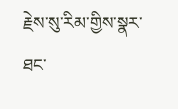རྗེས་སུ་རིམ་གྱིས་སྣར་ཐང་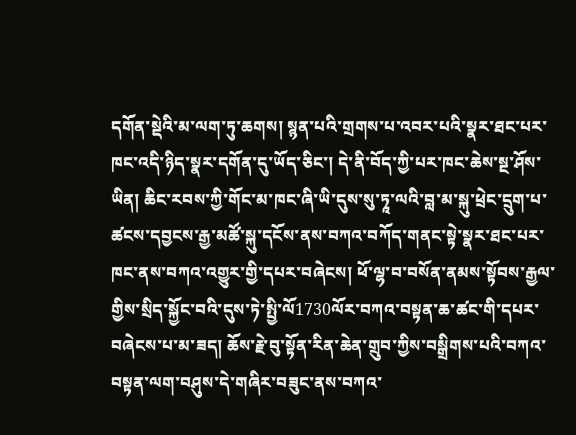དགོན་སྡེའི་མ་ལག་ཏུ་ཆགས། སྙན་པའི་གྲགས་པ་འབར་པའི་སྣར་ཐང་པར་ཁང་འདི་ཉིད་སྣར་དགོན་དུ་ཡོད་ཅིང་། དེ་ནི་བོད་ཀྱི་པར་ཁང་ཆེས་སྔ་ཤོས་ཡིན། ཆིང་རབས་ཀྱི་གོང་མ་ཁང་ཞི་ཡི་དུས་སུ་ཏཱ་ལའི་བླ་མ་སྐུ་ཕྲེང་དྲུག་པ་ཚངས་དབྱངས་རྒྱ་མཚོ་སྐུ་དངོས་ནས་བཀའ་བཀོད་གནང་སྟེ་སྣར་ཐང་པར་ཁང་ནས་བཀའ་འགྱུར་གྱི་དཔར་བཞེངས། ཕོ་ལྷ་བ་བསོན་ནམས་སྟོབས་རྒྱལ་གྱིས་སྲིད་སྐྱོང་བའི་དུས་ཏེ་སྤྱི་ལོ1730ལོར་བཀའ་བསྟན་ཆ་ཚང་གི་དཔར་བཞེངས་པ་མ་ཟད། ཆོས་རྗེ་བུ་སྟོན་རིན་ཆེན་གྲུབ་ཀྱིས་བསྒྲིགས་པའི་བཀའ་བསྟན་ལག་བཤུས་དེ་གཞིར་བཟུང་ནས་བཀའ་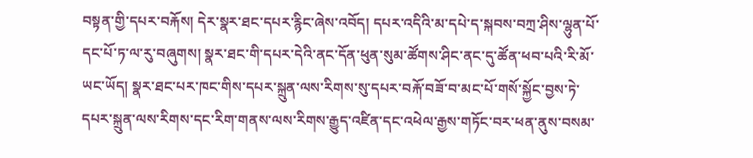བསྟན་གྱི་དཔར་བརྐོས། དེར་སྣར་ཐང་དཔར་རྙིང་ཞེས་འབོད། དཔར་འདིའི་མ་དཔེ་ད་སྐབས་བཀྲ་ཤིས་ལྷུན་པོ་དང་པོ་ཏ་ལ་རུ་བཞུགས། སྣར་ཐང་གི་དཔར་དེའི་ནང་དོན་ཕུན་སུམ་ཚོགས་ཤིང་ནང་དུ་ཚོན་ཕབ་པའི་རི་མོ་ཡང་ཡོད། སྣར་ཐང་པར་ཁང་གིས་དཔར་སྐྲུན་ལས་རིགས་སུ་དཔར་བརྐོ་བཟོ་བ་མང་པོ་གསོ་སྐྱོང་བྱས་ཏེ་དཔར་སྐྲུན་ལས་རིགས་དང་རིག་གནས་ལས་རིགས་རྒྱུད་འཛིན་དང་འཕེལ་རྒྱས་གཏོང་བར་ཕན་ནུས་བསམ་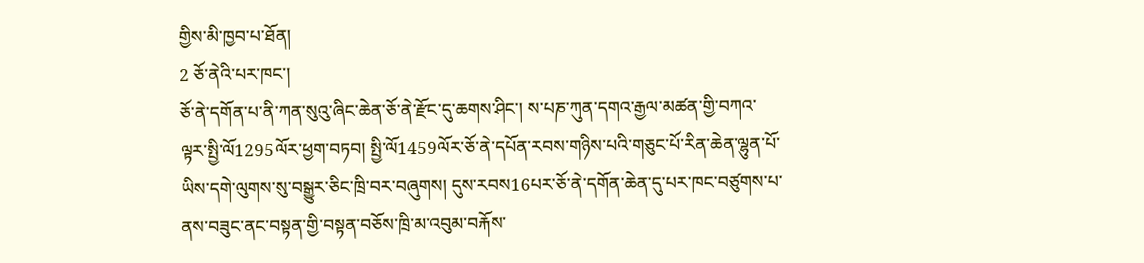གྱིས་མི་ཁྱབ་པ་ཐོན།
2 ཅོ་ནེའི་པར་ཁང་།
ཅོ་ནེ་དགོན་པ་ནི་ཀན་སུའུ་ཞིང་ཆེན་ཅོ་ནེ་རྫོང་དུ་ཆགས་ཤིང་། ས་པཎ་ཀུན་དགའ་རྒྱལ་མཚན་གྱི་བཀའ་ལྟར་སྤྱི་ལོ1295ལོར་ཕྱག་བཏབ། སྤྱི་ལོ1459ལོར་ཅོ་ནེ་དཔོན་རབས་གཉིས་པའི་གཅུང་པོ་རིན་ཆེན་ལྷུན་པོ་ཡིས་དགེ་ལུགས་སུ་བསྒྱུར་ཅིང་ཁྲི་བར་བཞུགས། དུས་རབས16པར་ཅོ་ནེ་དགོན་ཆེན་དུ་པར་ཁང་བཙུགས་པ་ནས་བཟུང་ནང་བསྟན་གྱི་བསྟན་བཅོས་ཁྲི་མ་འབུམ་བརྐོས་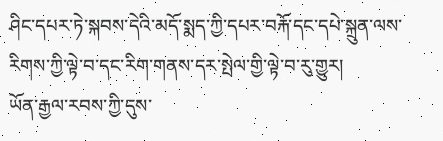ཤིང་དཔར་ཏེ་སྐབས་དེའི་མདོ་སྨད་ཀྱི་དཔར་བརྐོ་དང་དཔེ་སྐྲུན་ལས་རིགས་ཀྱི་ལྟེ་བ་དང་རིག་གནས་དར་སྤེལ་གྱི་ལྟེ་བ་རུ་གྱུར།
ཡོན་རྒྱལ་རབས་ཀྱི་དུས་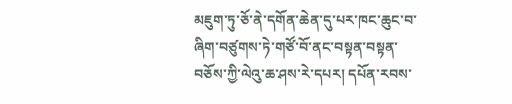མཇུག་ཏུ་ཅོ་ནེ་དགོན་ཆེན་དུ་པར་ཁང་ཆུང་བ་ཞིག་བཙུགས་ཏེ་གཙོ་བོ་ནང་བསྟན་བསྟན་བཅོས་ཀྱི་ལེའུ་ཆ་ཤས་རེ་དཔར། དཔོན་རབས་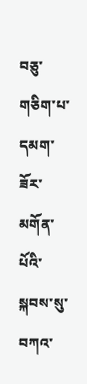བཅུ་གཅིག་པ་དམག་ཟོར་མགོན་པོའི་སྐབས་སུ་བཀའ་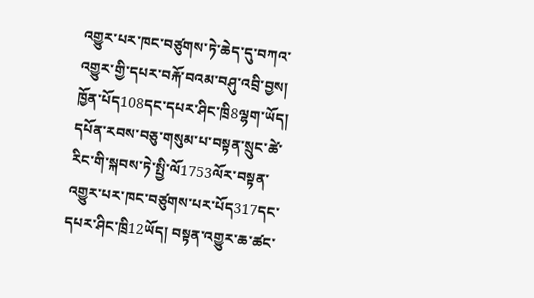འགྱུར་པར་ཁང་བཙུགས་ཏེ་ཆེད་དུ་བཀའ་འགྱུར་གྱི་དཔར་བརྐོ་བའམ་བཤུ་འབྲི་བྱས། ཁྱོན་པོད108དང་དཔར་ཤིང་ཁྲི8ལྷག་ཡོད། དཔོན་རབས་བཅུ་གསུམ་པ་བསྟན་སྲུང་ཚེ་རིང་གི་སྐབས་ཏེ་སྤྱི་ལོ1753ལོར་བསྟན་འགྱུར་པར་ཁང་བཙུགས་པར་པོད317དང་དཔར་ཤིང་ཁྲི12ཡོད། བསྟན་འགྱུར་ཆ་ཚང་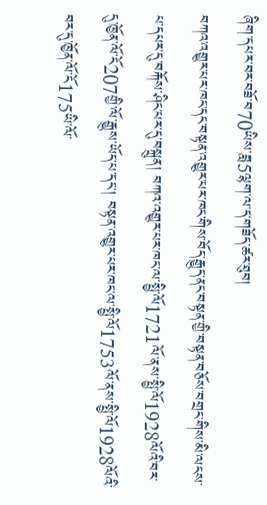ཞིག་དཔར་བར་བཟོ་བ70ཡིས་ཟླ5ལྷག་ལ་ད་གཟོད་ཚར་ཐུབ།
བཀའ་འགྱུར་པར་ཁང་དང་བསྟན་འགྱུར་པར་ཁང་གིས་བོད་རྒྱུད་ནང་བསྟན་གྱི་བསྟན་བཅོས་བགྲང་གིས་མི་ལངས་པ་དཔར་དུ་བརྐོས་ཤིང་པར་དུ་བསྐྲུན། བཀའ་འགྱུར་པར་ཁང་ལ་སྤྱི་ལོ1721ལོ་ནས་སྤྱི་ལོ1928ལོའི་བར་དུ་ཁྱོན་ལོ་ངོ207གྱི་ལོ་རྒྱུས་ཡོད་པ་དང་། བསྟན་འགྱུར་པར་ཁང་ལ་སྤྱི་ལོ1753ལོ་ནས་སྤྱི་ལོ1928ལོའི་བར་དུ་ཁྱོན་ལོ་ངོ175ཡི་ལོ་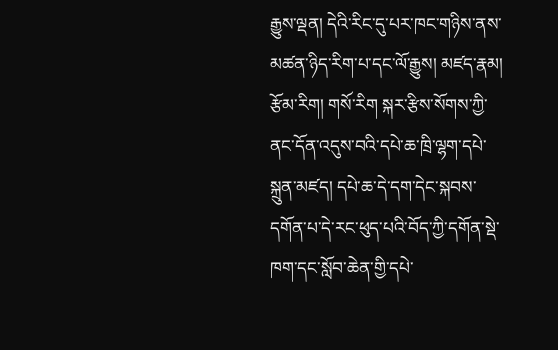རྒྱུས་ལྡན། དེའི་རིང་དུ་པར་ཁང་གཉིས་ནས་མཚན་ཉིད་རིག་པ་དང་ལོ་རྒྱུས། མཛད་རྣམ། རྩོམ་རིག། གསོ་རིག སྐར་རྩིས་སོགས་ཀྱི་ནང་དོན་འདུས་བའི་དཔེ་ཆ་ཁྲི་ལྷག་དཔེ་སྐྲུན་མཛད། དཔེ་ཆ་དེ་དག་དེང་སྐབས་དགོན་པ་དེ་རང་ཕུད་པའི་བོད་ཀྱི་དགོན་སྡེ་ཁག་དང་སློབ་ཆེན་གྱི་དཔེ་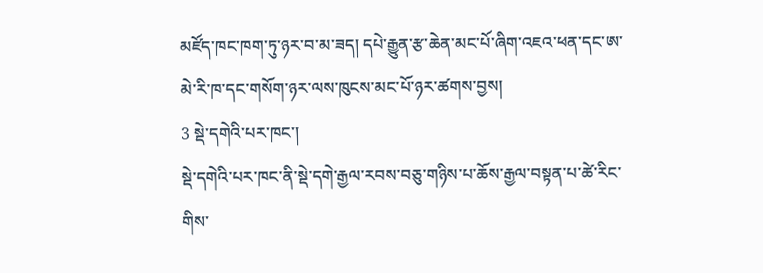མཛོད་ཁང་ཁག་ཏུ་ཉར་བ་མ་ཟད། དཔེ་རྒྱུན་རྩ་ཆེན་མང་པོ་ཞིག་འཇའ་ཕན་དང་ཨ་མེ་རི་ཁ་དང་གསོག་ཉར་ལས་ཁུངས་མང་པོ་ཉར་ཚགས་བྱས།
3 སྡེ་དགེའི་པར་ཁང་།
སྡེ་དགེའི་པར་ཁང་ནི་སྡེ་དགེ་རྒྱལ་རབས་བཅུ་གཉིས་པ་ཆོས་རྒྱལ་བསྟན་པ་ཚེ་རིང་གིས་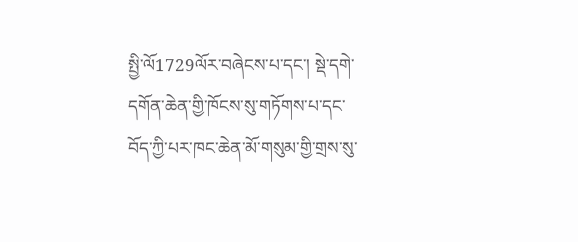སྤྱི་ལོ1729ལོར་བཞེངས་པ་དང་། སྡེ་དགེ་དགོན་ཆེན་གྱི་ཁོངས་སུ་གཏོགས་པ་དང་བོད་ཀྱི་པར་ཁང་ཆེན་མོ་གསུམ་གྱི་གྲས་སུ་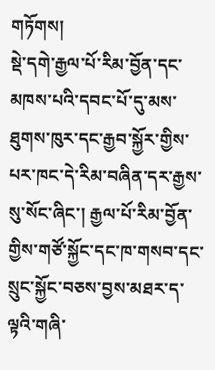གཏོགས།
སྡེ་དགེ་རྒྱལ་པོ་རིམ་བྱོན་དང་མཁས་པའི་དབང་པོ་དུ་མས་ཐུགས་ཁུར་དང་རྒྱབ་སྐྱོར་གྱིས་པར་ཁང་དེ་རིམ་བཞིན་དར་རྒྱས་སུ་སོང་ཞིང་། རྒྱལ་པོ་རིམ་བྱོན་གྱིས་གཙོ་སྐྱོང་དང་ཁ་གསབ་དང་སྲུང་སྐྱོང་བཅས་བྱས་མཐར་ད་ལྟའི་གཞི་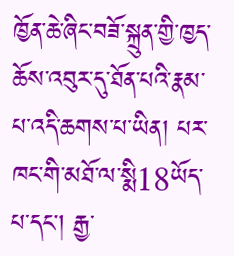ཁྱོན་ཆེ་ཞིང་བཟོ་སྐྲུན་གྱི་ཁྱད་ཆོས་འབུར་དུ་ཐོན་པའི་རྣམ་པ་འདི་ཆགས་པ་ཡིན། པར་ཁང་གི་མཐོ་ལ་སྨི18ཡོད་པ་དང། རྒྱ་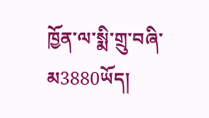ཁྱོན་ལ་སྨི་གྲུ་བཞི་མ3880ཡོད།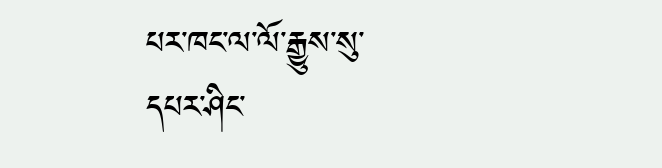པར་ཁང་ལ་ལོ་རྒྱུས་སུ་དཔར་ཤིང་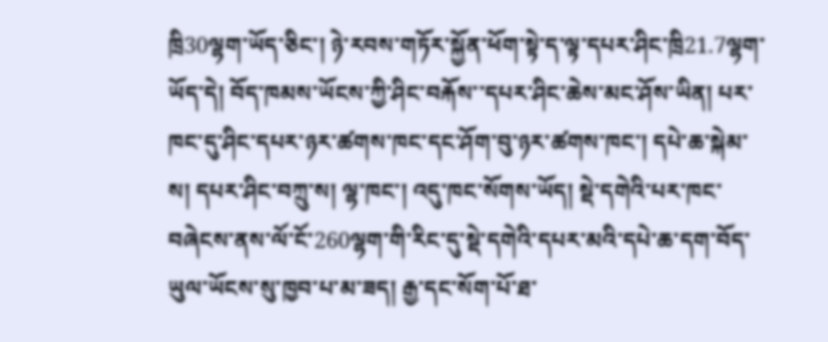ཁྲི30ལྷག་ཡོད་ཅིང་། ཉེ་རབས་གཏོར་སྐྱོན་ཕོག་སྟེ་ད་ལྟ་དཔར་ཤིང་ཁྲི21.7ལྷག་ཡོད་དེ། བོད་ཁམས་ཡོངས་ཀྱི་ཤིང་བརྐོས་་དཔར་ཤིང་ཆེས་མང་ཤོས་ཡིན། པར་ཁང་དུ་ཤིང་དཔར་ཉར་ཚགས་ཁང་དང་ཤོག་བུ་ཉར་ཚགས་ཁང་། དཔེ་ཆ་སྐེམ་ས། དཔར་ཤིང་བཀྲུ་ས། ལྷ་ཁང་། འདུ་ཁང་སོགས་ཡོད། སྡེ་དགེའི་པར་ཁང་བཞེངས་ནས་ལོ་ངོ་260ལྷག་གི་རིང་དུ་སྡེ་དགེའི་དཔར་མའི་དཔེ་ཆ་དག་བོད་ཡུལ་ཡོངས་སུ་ཁྱབ་པ་མ་ཟད། རྒྱ་དང་སོག་པོ་ཐ་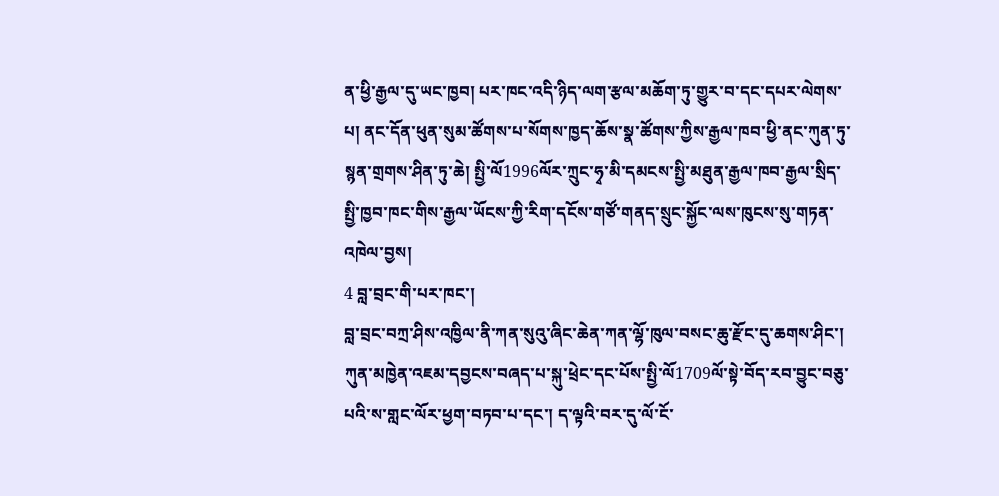ན་ཕྱི་རྒྱལ་དུ་ཡང་ཁྱབ། པར་ཁང་འདི་ཉིད་ལག་རྩལ་མཆོག་ཏུ་གྱུར་བ་དང་དཔར་ལེགས་པ། ནང་དོན་ཕུན་སུམ་ཚོགས་པ་སོགས་ཁྱད་ཆོས་སྣ་ཚོགས་ཀྱིས་རྒྱལ་ཁབ་ཕྱི་ནང་ཀུན་ཏུ་སྙན་གྲགས་ཤིན་ཏུ་ཆེ། སྤྱི་ལོ1996ལོར་ཀྲུང་ཧྭ་མི་དམངས་སྤྱི་མཐུན་རྒྱལ་ཁབ་རྒྱལ་སྲིད་སྤྱི་ཁྱབ་ཁང་གིས་རྒྱལ་ཡོངས་ཀྱི་རིག་དངོས་གཙོ་གནད་སྲུང་སྐྱོང་ལས་ཁུངས་སུ་གཏན་འཁེལ་བྱས།
4 བླ་བྲང་གི་པར་ཁང་།
བླ་བྲང་བཀྲ་ཤིས་འཁྱིལ་ནི་ཀན་སུའུ་ཞིང་ཆེན་ཀན་ལྷོ་ཁུལ་བསང་ཆུ་རྫོང་དུ་ཆགས་ཤིང་། ཀུན་མཁྱེན་འཇམ་དབྱངས་བཞད་པ་སྐུ་ཕྲེང་དང་པོས་སྤྱི་ལོ1709ལོ་སྟེ་བོད་རབ་བྱུང་བཅུ་པའི་ས་གླང་ལོར་ཕྱག་བཏབ་པ་དང་། ད་ལྟའི་བར་དུ་ལོ་ངོ་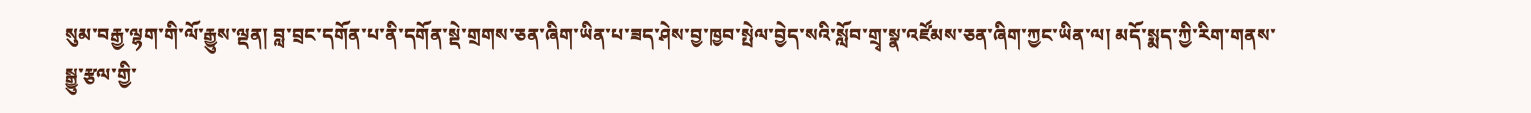སུམ་བརྒྱ་ལྷག་གི་ལོ་རྒྱུས་ལྡན། བླ་བྲང་དགོན་པ་ནི་དགོན་སྡེ་གྲགས་ཅན་ཞིག་ཡིན་པ་ཟད་ཤེས་བྱ་ཁྱབ་སྤེལ་བྱེད་སའི་སློབ་གྲྭ་སྣ་འཛོམས་ཅན་ཞིག་ཀྱང་ཡིན་ལ། མདོ་སྨད་ཀྱི་རིག་གནས་སྒྱུ་རྩལ་གྱི་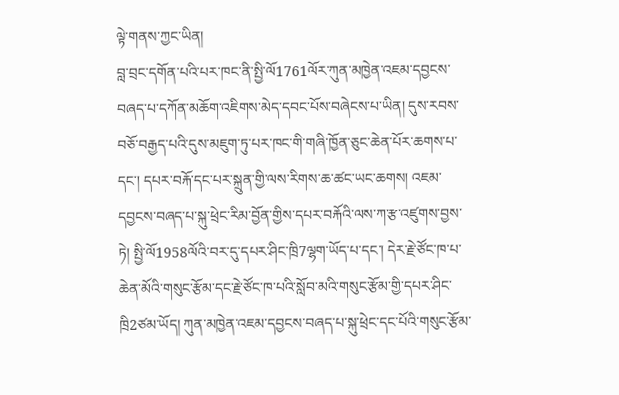ལྟེ་གནས་ཀྱང་ཡིན།
བླ་བྲང་དགོན་པའི་པར་ཁང་ནི་སྤྱི་ལོ1761ལོར་ཀུན་མཁྱེན་འཇམ་དབྱངས་བཞད་པ་དཀོན་མཆོག་འཇིགས་མེད་དབང་པོས་བཞེངས་པ་ཡིན། དུས་རབས་བཅོ་བརྒྱད་པའི་དུས་མཇུག་ཏུ་པར་ཁང་གི་གཞི་ཁྱོན་ཅུང་ཆེན་པོར་ཆགས་པ་དང་། དཔར་བརྐོ་དང་པར་སྐྲུན་གྱི་ལས་རིགས་ཆ་ཚང་ཡང་ཆགས། འཇམ་དབྱངས་བཞད་པ་སྐུ་ཕྲེང་རིམ་བྱོན་གྱིས་དཔར་བརྐོའི་ལས་ཀ་རྩ་འཛུགས་བྱས་ཏེ། སྤྱི་ལོ1958ལོའི་བར་དུ་དཔར་ཤིང་ཁྲི7ལྷག་ཡོད་པ་དང་། དེར་རྗེ་ཙོང་ཁ་པ་ཆེན་མོའི་གསུང་རྩོམ་དང་རྗེ་ཙོང་ཁ་པའི་སློབ་མའི་གསུང་རྩོམ་གྱི་དཔར་ཤིང་ཁྲི2ཙམ་ཡོད། ཀུན་མཁྱེན་འཇམ་དབྱངས་བཞད་པ་སྐུ་ཕྲེང་དང་པོའི་གསུང་རྩོམ་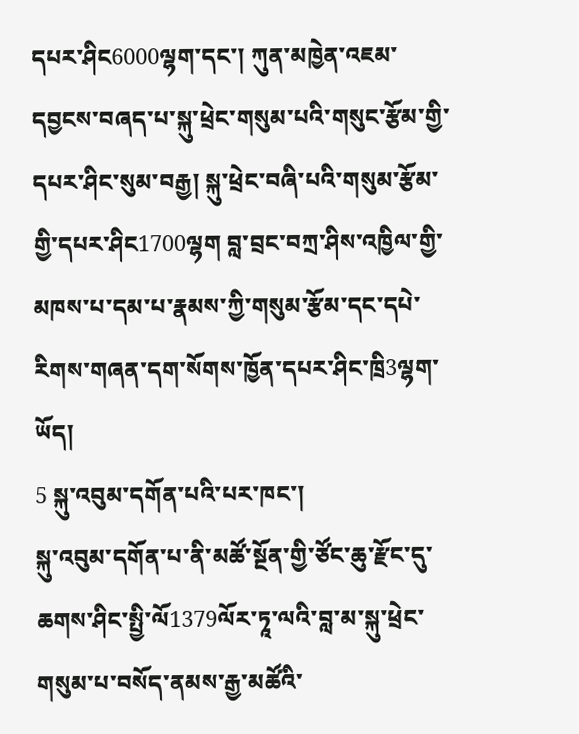དཔར་ཤིང6000ལྷག་དང་། ཀུན་མཁྱེན་འཇམ་དབྱངས་བཞད་པ་སྐུ་ཕྲེང་གསུམ་པའི་གསུང་རྩོམ་གྱི་དཔར་ཤིང་སུམ་བརྒྱ། སྐུ་ཕྲེང་བཞི་པའི་གསུམ་རྩོམ་གྱི་དཔར་ཤིང1700ལྷག བླ་བྲང་བཀྲ་ཤིས་འཁྱིལ་གྱི་མཁས་པ་དམ་པ་རྣམས་ཀྱི་གསུམ་རྩོམ་དང་དཔེ་རིགས་གཞན་དག་སོགས་ཁྱོན་དཔར་ཤིང་ཁྲི3ལྷག་ཡོད།
5 སྐུ་འབུམ་དགོན་པའི་པར་ཁང་།
སྐུ་འབུམ་དགོན་པ་ནི་མཚོ་སྔོན་གྱི་ཙོང་ཆུ་རྫོང་དུ་ཆགས་ཤིང་སྤྱི་ལོ1379ལོར་ཏཱ་ལའི་བླ་མ་སྐུ་ཕྲེང་གསུམ་པ་བསོད་ནམས་རྒྱ་མཚོའི་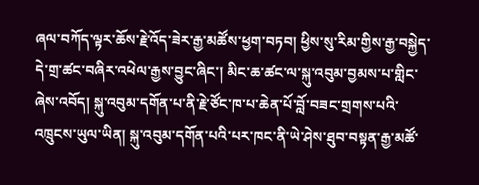ཞལ་བཀོད་ལྟར་ཆོས་རྗེ་འོད་ཟེར་རྒྱ་མཚོས་ཕྱག་བཏབ། ཕྱིས་སུ་རིམ་གྱིས་རྒྱ་བསྐྱེད་དེ་གྲ་ཚང་བཞིར་འཕེལ་རྒྱས་བྱུང་ཞིང་། མིང་ཆ་ཚང་ལ་སྐུ་འབུམ་བྱམས་པ་གླིང་ཞེས་འབོད། སྐུ་འབུམ་དགོན་པ་ནི་རྗེ་ཙོང་ཁ་པ་ཆེན་པོ་བློ་བཟང་གྲགས་པའི་འཁྲུངས་ཡུལ་ཡིན། སྐུ་འབུམ་དགོན་པའི་པར་ཁང་ནི་ཡེ་ཤེས་ཐུབ་བསྟན་རྒྱ་མཚོ་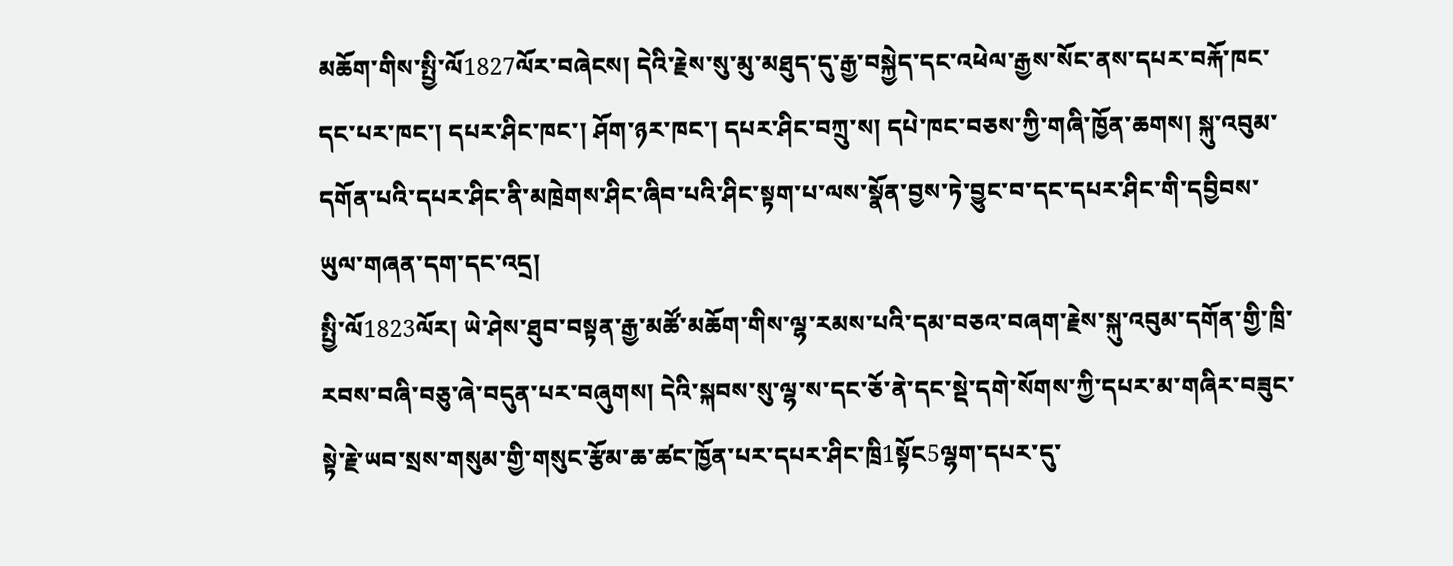མཆོག་གིས་སྤྱི་ལོ1827ལོར་བཞེངས། དེའི་རྗེས་སུ་མུ་མཐུད་དུ་རྒྱ་བསྐྱེད་དང་འཕེལ་རྒྱས་སོང་ནས་དཔར་བརྐོ་ཁང་དང་པར་ཁང་། དཔར་ཤིང་ཁང་། ཤོག་ཉར་ཁང་། དཔར་ཤིང་བཀྲུ་ས། དཔེ་ཁང་བཅས་ཀྱི་གཞི་ཁྱོན་ཆགས། སྐུ་འབུམ་དགོན་པའི་དཔར་ཤིང་ནི་མཁྲེགས་ཤིང་ཞིབ་པའི་ཤིང་སྟག་པ་ལས་སྣོན་བྱས་ཏེ་བྱུང་བ་དང་དཔར་ཤིང་གི་དབྱིབས་ཡུལ་གཞན་དག་དང་འདྲ།
སྤྱི་ལོ1823ལོར། ཡེ་ཤེས་ཐུབ་བསྟན་རྒྱ་མཚོ་མཆོག་གིས་ལྷ་རམས་པའི་དམ་བཅའ་བཞག་རྗེས་སྐུ་འབུམ་དགོན་གྱི་ཁྲི་རབས་བཞི་བཅུ་ཞེ་བདུན་པར་བཞུགས། དེའི་སྐབས་སུ་ལྷ་ས་དང་ཅོ་ནེ་དང་སྡེ་དགེ་སོགས་ཀྱི་དཔར་མ་གཞིར་བཟུང་སྟེ་རྗེ་ཡབ་སྲས་གསུམ་གྱི་གསུང་རྩོམ་ཆ་ཚང་ཁྱོན་པར་དཔར་ཤིང་ཁྲི1སྟོང5ལྷག་དཔར་དུ་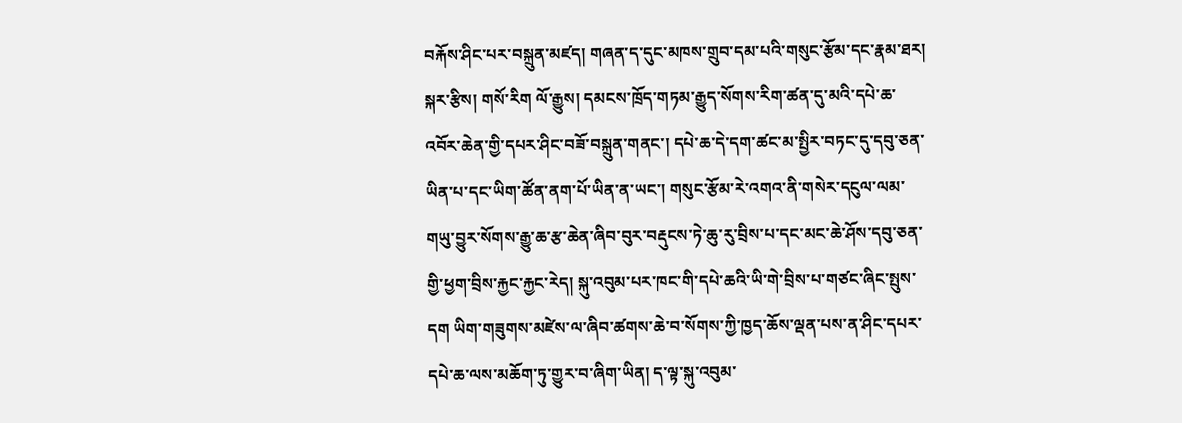བརྐོས་ཤིང་པར་བསྐྲུན་མཛད། གཞན་ད་དུང་མཁས་གྲུབ་དམ་པའི་གསུང་རྩོམ་དང་རྣམ་ཐར། སྐར་རྩིས། གསོ་རིག ལོ་རྒྱུས། དམངས་ཁྲོད་གཏམ་རྒྱུད་སོགས་རིག་ཚན་དུ་མའི་དཔེ་ཆ་འབོར་ཆེན་གྱི་དཔར་ཤིང་བཟོ་བསྐྲུན་གནང་། དཔེ་ཆ་དེ་དག་ཚང་མ་སྤྱིར་བཏང་དུ་དབུ་ཅན་ཡིན་པ་དང་ཡིག་ཚོན་ནག་པོ་ཡིན་ན་ཡང་། གསུང་རྩོམ་རེ་འགའ་ནི་གསེར་དངུལ་ལམ་གཡུ་བྱུར་སོགས་རྒྱུ་ཆ་རྩ་ཆེན་ཞིབ་བུར་བརྡུངས་ཏེ་ཆུ་རུ་བྲིས་པ་དང་མང་ཆེ་ཤོས་དབུ་ཅན་གྱི་ཕྱག་བྲིས་རྐྱང་རྐྱང་རེད། སྐུ་འབུམ་པར་ཁང་གི་དཔེ་ཆའི་ཡི་གེ་བྲིས་པ་གཙང་ཞིང་སྤུས་དག ཡིག་གཟུགས་མཛེས་ལ་ཞིབ་ཚགས་ཆེ་བ་སོགས་ཀྱི་ཁྱད་ཆོས་ལྡན་པས་ན་ཤིང་དཔར་དཔེ་ཆ་ལས་མཆོག་ཏུ་གྱུར་བ་ཞིག་ཡིན། ད་ལྟ་སྐུ་འབུམ་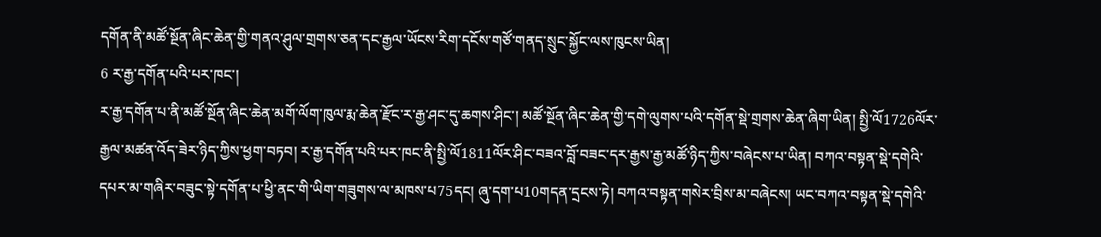དགོན་ནི་མཚོ་སྔོན་ཞིང་ཆེན་གྱི་གནའ་ཤུལ་གྲགས་ཅན་དང་རྒྱལ་ཡོངས་རིག་དངོས་གཙོ་གནད་སྲུང་སྐྱོང་ལས་ཁུངས་ཡིན།
6 ར་རྒྱ་དགོན་པའི་པར་ཁང་།
ར་རྒྱ་དགོན་པ་ནི་མཚོ་སྔོན་ཞིང་ཆེན་མགོ་ལོག་ཁུལ་རྨ་ཆེན་རྫོང་ར་རྒྱ་ཤང་དུ་ཆགས་ཤིང་། མཚོ་སྔོན་ཞིང་ཆེན་གྱི་དགེ་ལུགས་པའི་དགོན་སྡེ་གྲགས་ཆེན་ཞིག་ཡིན། སྤྱི་ལོ1726ལོར་རྒྱལ་མཚན་འོད་ཟེར་ཉིད་ཀྱིས་ཕྱག་བཏབ། ར་རྒྱ་དགོན་པའི་པར་ཁང་ནི་སྤྱི་ལོ1811ལོར་ཤིང་བཟའ་བློ་བཟང་དར་རྒྱས་རྒྱ་མཚོ་ཉིད་ཀྱིས་བཞེངས་པ་ཡིན། བཀའ་བསྟན་སྡེ་དགེའི་དཔར་མ་གཞིར་བཟུང་སྟེ་དགོན་པ་ཕྱི་ནང་གི་ཡིག་གཟུགས་ལ་མཁས་པ75དང། ཞུ་དག་པ10གདན་དྲངས་ཏེ། བཀའ་བསྟན་གསེར་བྲིས་མ་བཞེངས། ཡང་བཀའ་བསྟན་སྡེ་དགེའི་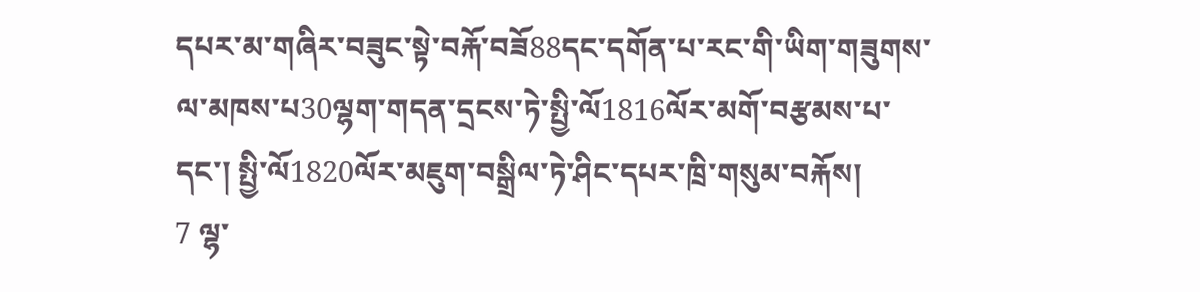དཔར་མ་གཞིར་བཟུང་སྟེ་བརྐོ་བཟོ88དང་དགོན་པ་རང་གི་ཡིག་གཟུགས་ལ་མཁས་པ30ལྷག་གདན་དྲངས་ཏེ་སྤྱི་ལོ1816ལོར་མགོ་བརྩམས་པ་དང་། སྤྱི་ལོ1820ལོར་མཇུག་བསྒྲིལ་ཏེ་ཤིང་དཔར་ཁྲི་གསུམ་བརྐོས།
7 ལྷ་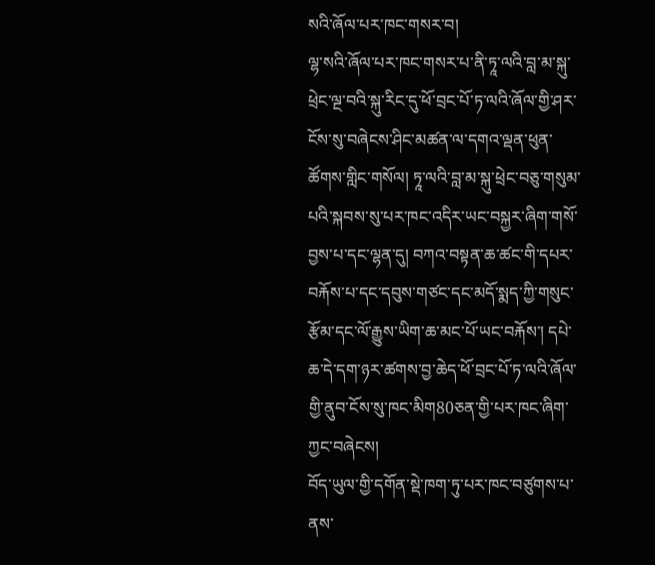སའི་ཞོལ་པར་ཁང་གསར་བ།
ལྷ་སའི་ཞོལ་པར་ཁང་གསར་པ་ནི་ཏཱ་ལའི་བླ་མ་སྐུ་ཕྲེང་ལྔ་བའི་སྐུ་རིང་དུ་ཕོ་བྲང་པོ་ཏ་ལའི་ཞོལ་གྱི་ཤར་ངོས་སུ་བཞེངས་ཤིང་མཚན་ལ་དགའ་ལྡན་ཕུན་ཚོགས་གླིང་གསོལ། ཏཱ་ལའི་བླ་མ་སྐུ་ཕྲེང་བཅུ་གསུམ་པའི་སྐབས་སུ་པར་ཁང་འདིར་ཡང་བསྐྱར་ཞིག་གསོ་བྱས་པ་དང་ལྷན་དུ། བཀའ་བསྟན་ཆ་ཚང་གི་དཔར་བརྐོས་པ་དང་དབུས་གཙང་དང་མདོ་སྨད་ཀྱི་གསུང་རྩོམ་དང་ལོ་རྒྱུས་ཡིག་ཆ་མང་པོ་ཡང་བརྐོས་། དཔེ་ཆ་དེ་དག་ཉར་ཚགས་བྱ་ཆེད་ཕོ་བྲང་པོ་ཏ་ལའི་ཞོལ་གྱི་ནུབ་ངོས་སུ་ཁང་མིག80ཅན་གྱི་པར་ཁང་ཞིག་ཀྱང་བཞེངས།
བོད་ཡུལ་གྱི་དགོན་སྡེ་ཁག་ཏུ་པར་ཁང་བཙུགས་པ་ནས་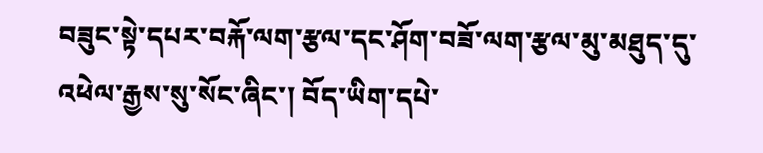བཟུང་སྟེ་དཔར་བརྐོ་ལག་རྩལ་དང་ཤོག་བཟོ་ལག་རྩལ་མུ་མཐུད་དུ་འཕེལ་རྒྱས་སུ་སོང་ཞིང་། བོད་ཡིག་དཔེ་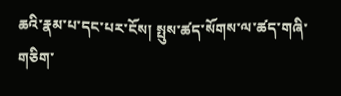ཆའི་རྣམ་པ་དང་པར་ངོས། སྤུས་ཚད་སོགས་ལ་ཚད་གཞི་གཅིག་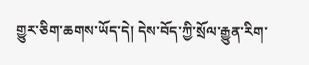གྱུར་ཅིག་ཆགས་ཡོད་དེ། དེས་བོད་ཀྱི་སྲོལ་རྒྱུན་རིག་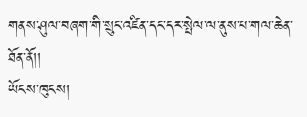གནས་ཤུལ་བཞག་གི་སྲུང་འཛིན་དང་དར་སྤེལ་ལ་ནུས་པ་གལ་ཆེན་ཐོན་ནོ།།
ཡོངས་ཁུངས།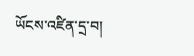ཡོངས་འཛིན་དྲ་བ།